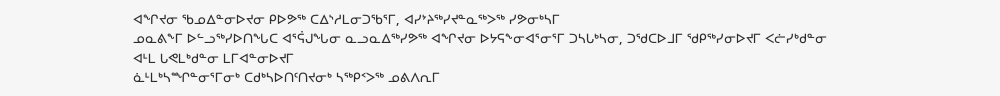ᐊᖏᔪᓂ ᖃᓄᐃᓐᓂᐅᔪᓂ ᑭᐅᕗᖅ ᑕᐃᔅᓱᒪᓂᑐᖃᕐᒥ, ᐊᓯᔾᔨᖅᓯᔪᓐᓇᖅᐳᖅ ᓯᕗᓂᒃᓴᒥ
ᓄᓇᕕᖕᒥ ᐅᓪᓗᖅᓯᐅᑎᖓᑕ ᐊᕐᕌᒍᖓᓂ ᓇᓗᓇᐃᖅᓯᕗᖅ ᐊᖏᔪᓂ ᐅᔭᕋᖕᓂᐊᕐᓂᕐᒥ ᑐᓴᒐᒃᓴᓂ, ᑐᖁᑕᐅᒧᒥ ᖁᑭᖅᓯᓂᐅᔪᒥ ᐸᓖᓯᒃᑯᓐᓂ ᐊᒻᒪ ᒐᕙᒪᒃᑯᓐᓂ ᒪᒥᐊᓐᓂᐅᔪᒥ
ᓈᒻᒪᒃᓴᙱᓐᓂᕐᒥᓂᒃ ᑕᑯᒃᓴᐅᑎᑦᑎᔪᓂᒃ ᓴᖅᑭᑉᐳᖅ ᓄᕕᐱᕆᒥ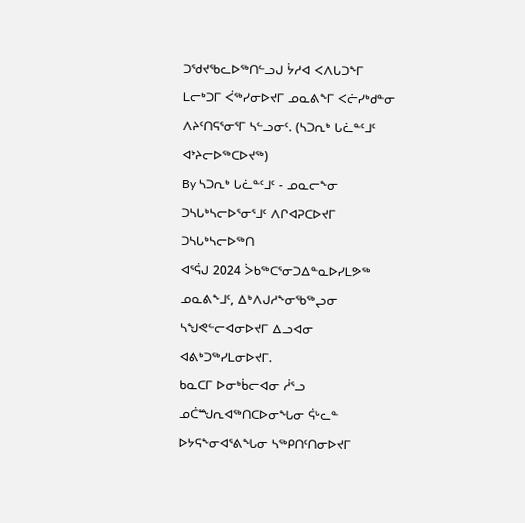ᑐᖁᔪᖃᓚᐅᖅᑎᓪᓗᒍ ᔮᓱᐊ ᐸᐱᒐᑐᖕᒥ ᒪᓕᒃᑐᒥ ᐹᖅᓯᓂᐅᔪᒥ ᓄᓇᕕᖕᒥ ᐸᓖᓯᒃᑯᓐᓂ ᐱᔨᑦᑎᕋᕐᓂᕐᒥ ᓴᓪᓗᓂᑦ. (ᓴᑐᕆᒃ ᒐᓛᓐᑦᒧᑦ ᐊᔾᔨᓕᐅᖅᑕᐅᔪᖅ)
By ᓴᑐᕆᒃ ᒐᓛᓐᑦᒧᑦ - ᓄᓇᓕᖕᓂ ᑐᓴᒐᒃᓴᓕᐅᕐᓂᕐᒧᑦ ᐱᒋᐊᕈᑕᐅᔪᒥ ᑐᓴᒐᒃᓴᓕᐅᖅᑎ
ᐊᕐᕌᒍ 2024 ᐴᑲᖅᑕᕐᓂᑐᐃᓐᓇᐅᓯᒪᕗᖅ ᓄᓇᕕᖕᒧᑦ, ᐃᒃᐱᒍᓱᖕᓂᖃᖅᖢᓂ ᓴᖑᕙᓪᓕᐊᓂᐅᔪᒥ ᐃᓗᐊᓂ ᐊᕕᒃᑐᖅᓯᒪᓂᐅᔪᒥ.
ᑲᓇᑕᒥ ᐅᓂᒃᑳᓕᐊᓂ ᓲᕐᓗ ᓄᑖᙳᕆᐊᖅᑎᑕᐅᓂᖓᓂ ᕌᒡᓚᓐ ᐅᔭᕋᖕᓂᐊᕐᕕᖓᓂ ᓴᖅᑭᑎᑦᑎᓂᐅᔪᒥ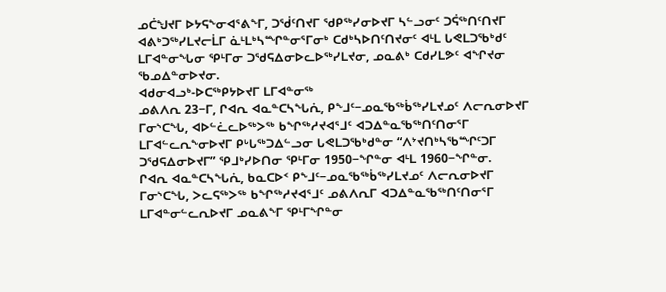ᓄᑖᖑᔪᒥ ᐅᔭᕋᖕᓂᐊᕐᕕᖕᒥ, ᑐᖂᑦᑎᔪᒥ ᖁᑭᖅᓯᓂᐅᔪᒥ ᓴᓪᓗᓂᑦ ᑐᕌᖅᑎᑦᑎᔪᒥ ᐊᕕᒃᑐᖅᓯᒪᔪᓕᒫᒥ ᓈᒻᒪᒃᓴᙱᓐᓂᕐᒥᓂᒃ ᑕᑯᒃᓴᐅᑎᑦᑎᔪᓂᑦ ᐊᒻᒪ ᒐᕙᒪᑐᖃᒃᑯᑦ ᒪᒥᐊᓐᓂᖓᓂ ᕿᒻᒥᓂ ᑐᖁᕋᐃᓂᐅᓚᐅᖅᓯᒪᔪᓂ, ᓄᓇᕕᒃ ᑕᑯᓯᒪᕗᑦ ᐊᖏᔪᓂ ᖃᓄᐃᓐᓂᐅᔪᓂ.
ᐊᑯᓂᐊᓗᒃ-ᐅᑕᖅᑭᔭᐅᔪᒥ ᒪᒥᐊᓐᓂᖅ
ᓄᕕᐱᕆ 23−ᒥ, ᒋᐊᕆ ᐊᓇᓐᑕᓴᖓᕇ, ᑭᖕᒧᑦ−ᓄᓇᖃᖅᑳᖅᓯᒪᔪᓄᑦ ᐱᓕᕆᓂᐅᔪᒥ ᒥᓂᔅᑕᖓ, ᐊᐅᓪᓛᓚᐅᖅᐳᖅ ᑲᖏᖅᓱᔪᐊᕐᒧᑦ ᐊᑐᐃᓐᓇᖃᖅᑎᑦᑎᓂᕐᒥ ᒪᒥᐊᓪᓚᕆᖕᓂᐅᔪᒥ ᑭᒡᒐᖅᑐᐃᓪᓗᓂ ᒐᕙᒪᑐᖃᒃᑯᓐᓂ “ᐱᔾᔪᑎᒃᓴᖃᙱᑦᑐᒥ ᑐᖁᕋᐃᓂᐅᔪᒥ” ᕿᒧᒃᓯᐅᑎᓂ ᕿᒻᒥᓂ 1950−ᖏᓐᓂ ᐊᒻᒪ 1960−ᖏᓐᓂ.
ᒋᐊᕆ ᐊᓇᓐᑕᓴᖓᕇ, ᑲᓇᑕᐅᑉ ᑭᖕᒧᑦ−ᓄᓇᖃᖅᑳᖅᓯᒪᔪᓄᑦ ᐱᓕᕆᓂᐅᔪᒥ ᒥᓂᔅᑕᖓ, ᐳᓚᕋᖅᐳᖅ ᑲᖏᖅᓱᔪᐊᕐᒧᑦ ᓄᕕᐱᕆᒥ ᐊᑐᐃᓐᓇᖃᖅᑎᑦᑎᓂᕐᒥ ᒪᒥᐊᓐᓂᓪᓚᕆᐅᔪᒥ ᓄᓇᕕᖕᒥ ᕿᒻᒥᖏᓐᓂ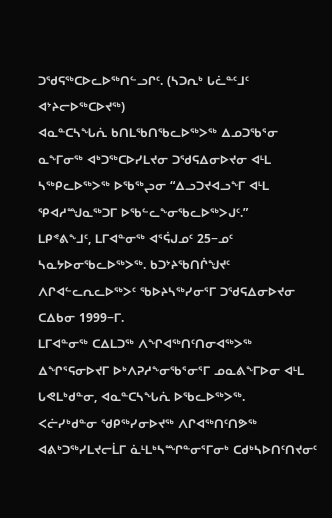ᑐᖁᕋᖅᑕᐅᓚᐅᖅᑎᓪᓗᒋᑦ. (ᓴᑐᕆᒃ ᒐᓛᓐᑦᒧᑦ ᐊᔾᔨᓕᐅᖅᑕᐅᔪᖅ)
ᐊᓇᓐᑕᓴᖓᕇ ᑲᑎᒪᖃᑎᖃᓚᐅᖅᐳᖅ ᐃᓄᑐᖃᕐᓂ ᓇᖕᒥᓂᖅ ᐊᒃᑐᖅᑕᐅᓯᒪᔪᓂ ᑐᖁᕋᐃᓂᐅᔪᓂ ᐊᒻᒪ ᓴᖅᑭᓚᐅᖅᐳᖅ ᐅᖃᖅᖢᓂ “ᐃᓗᑐᔪᐊᓗᖕᒥ ᐊᒻᒪ ᕿᐊᓱᙳᓇᖅᑐᒥ ᐅᖃᓪᓚᖕᓂᖃᓚᐅᖅᐳᒍᑦ.”
ᒪᑭᕝᕕᖕᒧᑦ, ᒪᒥᐊᓐᓂᖅ ᐊᕐᕌᒍᓄᑦ 25−ᓄᑦ ᓴᓇᔭᐅᓂᖃᓚᐅᖅᐳᖅ. ᑲᑐᔾᔨᖃᑎᒌᖑᔪᑦ ᐱᒋᐊᓪᓚᕆᓚᐅᖅᐳᑦ ᖃᐅᔨᓴᖅᓯᓂᕐᒥ ᑐᖁᕋᐃᓂᐅᔪᓂ ᑕᐃᑲᓂ 1999−ᒥ.
ᒪᒥᐊᓐᓂᖅ ᑕᐃᒪᑐᖅ ᐱᖏᐊᖅᑎᑦᑎᓂᐊᖅᐳᖅ ᐃᖏᕐᕋᓂᐅᔪᒥ ᐅᒃᐱᕈᓱᖕᓂᖃᕐᓂᕐᒥ ᓄᓇᕕᖕᒥᐅᓂ ᐊᒻᒪ ᒐᕙᒪᒃᑯᓐᓂ, ᐊᓇᓐᑕᓴᖓᕇ ᐅᖃᓚᐅᖅᐳᖅ.
ᐸᓖᓯᒃᑯᓐᓂ ᖁᑭᖅᓯᓂᐅᔪᖅ ᐱᒋᐊᖅᑎᑦᑎᕗᖅ ᐊᕕᒃᑐᖅᓯᒪᔪᓕᒫᒥ ᓈᒻᒪᒃᓴᙱᓐᓂᕐᒥᓂᒃ ᑕᑯᒃᓴᐅᑎᑦᑎᔪᓂᑦ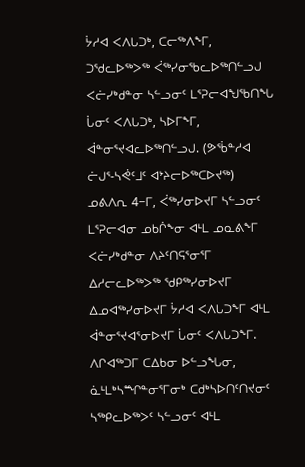ᔮᓱᐊ ᐸᐱᒐᑐᒃ, ᑕᓕᖅᐱᖕᒥ, ᑐᖁᓚᐅᖅᐳᖅ ᐹᖅᓯᓂᖃᓚᐅᖅᑎᓪᓗᒍ ᐸᓖᓯᒃᑯᓐᓂ ᓴᓪᓗᓂᑦ ᒪᕐᕈᓕᐊᖑᖃᑎᖓ ᒑᓂᑦ ᐸᐱᒐᑐᒃ, ᓴᐅᒥᖕᒥ, ᐋᓐᓂᕐᔪᐊᓚᐅᖅᑎᓪᓗᒍ. (ᕗᖄᓐᓱᐊ ᓖᒍᕐ-ᓴᕚᑦᒧᑦ ᐊᔾᔨᓕᐅᖅᑕᐅᔪᖅ)
ᓄᕕᐱᕆ 4−ᒥ, ᐹᖅᓯᓂᐅᔪᒥ ᓴᓪᓗᓂᑦ ᒪᕐᕈᓕᐊᓂ ᓄᑲᒌᖕᓂ ᐊᒻᒪ ᓄᓇᕕᖕᒥ ᐸᓖᓯᒃᑯᓐᓂ ᐱᔨᑦᑎᕋᕐᓂᕐᒥ ᐃᓱᓕᓚᐅᖅᐳᖅ ᖁᑭᖅᓯᓂᐅᔪᒥ ᐃᓄᐊᖅᓯᓂᐅᔪᒥ ᔮᓱᐊ ᐸᐱᒐᑐᖕᒥ ᐊᒻᒪ ᐋᓐᓂᕐᔪᐊᕐᓂᐅᔪᒥ ᒑᓂᑦ ᐸᐱᒐᑐᖕᒥ.
ᐱᒋᐊᖅᑐᒥ ᑕᐃᑲᓂ ᐅᓪᓗᖓᓂ, ᓈᒻᒪᒃᓴᙱᓐᓂᕐᒥᓂᒃ ᑕᑯᒃᓴᐅᑎᑦᑎᔪᓂᑦ ᓴᖅᑭᓚᐅᖅᐳᑦ ᓴᓪᓗᓂᑦ ᐊᒻᒪ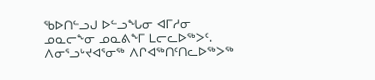ᖃᐅᑎᓪᓗᒍ ᐅᓪᓗᖓᓂ ᐊᒥᓱᓂ ᓄᓇᓕᖕᓂ ᓄᓇᕕᖕᒥ ᒪᓕᓚᐅᖅᐳᑦ.
ᐱᓂᕐᓗᒡᔪᐊᕐᓂᖅ ᐱᒋᐊᖅᑎᑦᑎᓚᐅᖅᐳᖅ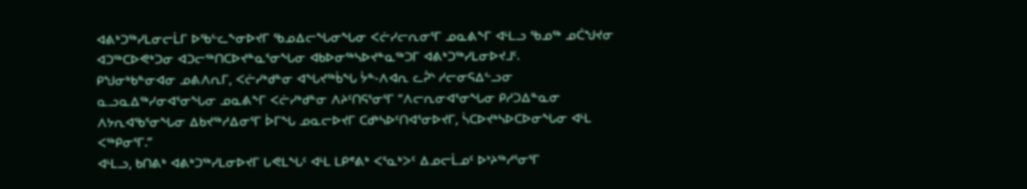ᐊᕕᒃᑐᖅᓯᒪᓂᓕᒫᒥ ᐅᖃᓪᓚᖕᓂᐅᔪᒥ ᖃᓄᐃᓕᖓᓂᖓᓂ ᐸᓖᓯᓕᕆᓂᕐᒥ ᓄᓇᕕᖕᒥ ᐊᒻᒪᓗ ᖃᓄᖅ ᓄᑖᖑᔪᓂ ᐊᑐᖅᑕᐅᕙᒃᑐᓂ ᐊᑐᓕᖅᑎᑕᐅᔪᓐᓇᕐᓂᖓᓂ ᐊᑲᐅᓂᖅᓴᐅᔪᓐᓇᖅᑐᒥ ᐊᕕᒃᑐᖅᓯᒪᓂᐅᔪᒧᑦ.
ᑭᖑᓂᒃᑲᓐᓂᐊᓂ ᓄᕕᐱᕆᒥ, ᐸᓖᓯᒃᑯᓐᓂ ᐊᖓᔪᖅᑳᖓ ᔮᓐ-ᐱᐊᕆ ᓚᕉᔅ ᓱᓕᓂᕋᐃᓪᓗᓂ ᓇᓗᓇᐃᖅᓯᓂᐊᕐᓂᖓᓂ ᓄᓇᕕᖕᒥ ᐸᓖᓯᒃᑯᓐᓂ ᐱᔨᑦᑎᕋᕐᓂᕐᒥ “ᐱᓕᕆᓂᐊᕐᓂᖓᓂ ᑭᓱᑐᐃᓐᓇᓂ ᐱᔭᕆᐊᖃᕐᓂᖓᓂ ᐃᑲᔪᖅᓱᐃᓂᕐᒥ ᐆᒥᖓ ᓄᓇᓕᐅᔪᒥ ᑕᑯᒃᓴᐅᑦᑎᐊᕐᓂᐅᔪᒥ, ᓵᑕᐅᔪᒃᓴᐅᑕᐅᓂᖓᓂ ᐊᒻᒪ ᐸᖅᑭᓂᕐᒥ.”
ᐊᒻᒪᓗ, ᑲᑎᕕᒃ ᐊᕕᒃᑐᖅᓯᒪᓂᐅᔪᒥ ᒐᕙᒪᖓᑦ ᐊᒻᒪ ᒪᑭᕝᕕᒃ ᐸᕐᓇᒃᐳᑦ ᐃᓄᓕᒫᓄᑦ ᐅᔾᔨᖅᓱᕐᓂᕐᒥ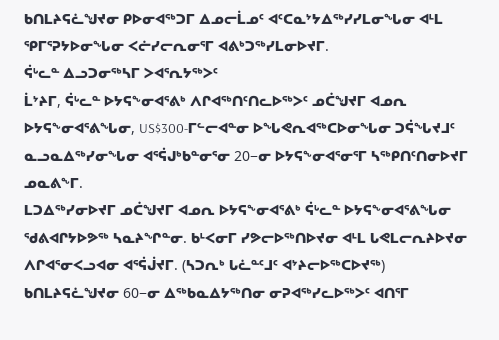ᑲᑎᒪᔨᕋᓛᖑᔪᓂ ᑭᐅᓂᐊᖅᑐᒥ ᐃᓄᓕᒫᓄᑦ ᐊᑦᑕᓇᔾᔭᐃᖅᓯᓯᒪᓂᖓᓂ ᐊᒻᒪ ᕿᒥᕐᕈᔭᐅᓂᖓᓂ ᐸᓖᓯᓕᕆᓂᕐᒥ ᐊᕕᒃᑐᖅᓯᒪᓂᐅᔪᒥ.
ᕌᒡᓚᓐ ᐃᓗᑐᓂᖅᓴᒥ ᐳᐊᕐᕆᔭᖅᐳᑦ
ᒫᔾᔨᒥ, ᕌᒡᓚᓐ ᐅᔭᕋᖕᓂᐊᕐᕕᒃ ᐱᒋᐊᖅᑎᑦᑎᓚᐅᖅᐳᑦ ᓄᑖᖑᔪᒥ ᐊᓄᕆ ᐅᔭᕋᖕᓂᐊᕐᕕᖓᓂ, US$300-ᒥᓪᓕᐊᓐᓂ ᐅᖓᕙᕆᐊᖅᑕᐅᓂᖓᓂ ᑐᕌᖓᔪᒧᑦ ᓇᓗᓇᐃᖅᓯᓂᖓᓂ ᐊᕐᕌᒍᒃᑲᓐᓂᕐᓂ 20−ᓂ ᐅᔭᕋᖕᓂᐊᕐᓂᕐᒥ ᓴᖅᑭᑎᑦᑎᓂᐅᔪᒥ ᓄᓇᕕᖕᒥ.
ᒪᑐᐃᖅᓯᓂᐅᔪᒥ ᓄᑖᖑᔪᒥ ᐊᓄᕆ ᐅᔭᕋᖕᓂᐊᕐᕕᒃ ᕌᒡᓚᓐ ᐅᔭᕋᖕᓂᐊᕐᕕᖓᓂ ᖁᕕᐊᒋᔭᐅᕗᖅ ᓴᓇᔨᖏᓐᓂ. ᑲᒻᐸᓂᒥ ᓯᕗᓕᐅᖅᑎᐅᔪᓂ ᐊᒻᒪ ᒐᕙᒪᓕᕆᔨᐅᔪᓂ ᐱᒋᐊᕐᓂᐸᓗᐊᓂ ᐊᕐᕌᒎᔪᒥ. (ᓴᑐᕆᒃ ᒐᓛᓐᑦᒧᑦ ᐊᔾᔨᓕᐅᖅᑕᐅᔪᖅ)
ᑲᑎᒪᔨᕋᓛᖑᔪᓂ 60−ᓂ ᐃᖅᑲᓇᐃᔭᖅᑎᓂ ᓂᕈᐊᖅᓯᓚᐅᖅᐳᑦ ᐊᑎᕐᒥ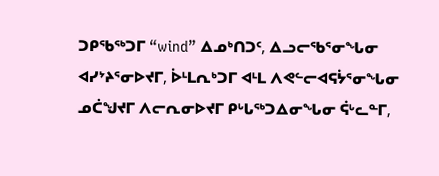ᑐᑭᖃᖅᑐᒥ “wind” ᐃᓄᒃᑎᑐᑦ, ᐃᓗᓕᖃᕐᓂᖓᓂ ᐊᓯᔾᔨᕐᓂᐅᔪᒥ, ᐆᒻᒪᕆᒃᑐᒥ ᐊᒻᒪ ᐱᕙᓪᓕᐊᕋᔮᕐᓂᖓᓂ ᓄᑖᖑᔪᒥ ᐱᓕᕆᓂᐅᔪᒥ ᑭᒡᒐᖅᑐᐃᓂᖓᓂ ᕌᒡᓚᓐᒥ,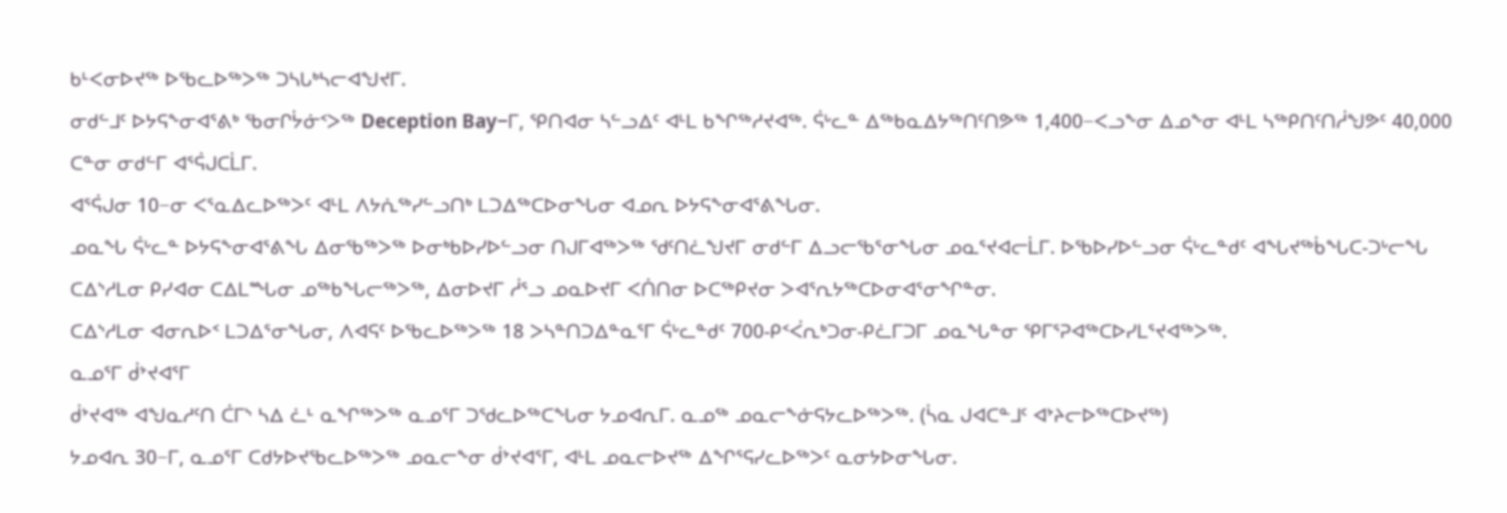ᑲᒻᐸᓂᐅᔪᖅ ᐅᖃᓚᐅᖅᐳᖅ ᑐᓴᒐᒃᓴᓕᐊᖑᔪᒥ.
ᓂᑯᓪᒧᑦ ᐅᔭᕋᖕᓂᐊᕐᕕᒃ ᖃᓂᒋᔮᓃᑉᐳᖅ Deception Bay−ᒥ, ᕿᑎᐊᓂ ᓴᓪᓗᐃᑦ ᐊᒻᒪ ᑲᖏᖅᓱᔪᐊᖅ. ᕌᒡᓚᓐ ᐃᖅᑲᓇᐃᔭᖅᑎᑦᑎᕗᖅ 1,400−ᐸᓗᖕᓂ ᐃᓄᖕᓂ ᐊᒻᒪ ᓴᖅᑭᑎᑦᑎᓲᖑᕗᑦ 40,000 ᑕᓐᓂ ᓂᑯᓪᒥ ᐊᕐᕌᒍᑕᒫᒥ.
ᐊᕐᕌᒍᓂ 10−ᓂ ᐸᕐᓇᐃᓚᐅᖅᐳᑦ ᐊᒻᒪ ᐱᔭᕇᖅᓯᓪᓗᑎᒃ ᒪᑐᐃᖅᑕᐅᓂᖓᓂ ᐊᓄᕆ ᐅᔭᕋᖕᓂᐊᕐᕕᖓᓂ.
ᓄᓇᖓ ᕌᒡᓚᓐ ᐅᔭᕋᖕᓂᐊᕐᕕᖓ ᐃᓂᖃᖅᐳᖅ ᐅᓂᒃᑲᐅᓯᐅᓪᓗᓂ ᑎᒍᒥᐊᖅᐳᖅ ᖁᑦᑎᓛᖑᔪᒥ ᓂᑯᓪᒥ ᐃᓗᓕᖃᕐᓂᖓᓂ ᓄᓇᕐᔪᐊᓕᒫᒥ. ᐅᖃᐅᓯᐅᓪᓗᓂ ᕌᒡᓚᓐᑯᑦ ᐊᖓᔪᖅᑳᖓᑕ-ᑐᒡᓕᖓ ᑕᐃᔅᓱᒪᓂ ᑭᓯᐊᓂ ᑕᐃᒪᙵᓂ ᓄᖅᑲᖓᓕᖅᐳᖅ, ᐃᓂᐅᔪᒥ ᓲᕐᓗ ᓄᓇᐅᔪᒥ ᐸᑏᑎᓂ ᐅᑕᖅᑭᔪᓂ ᐳᐊᕐᕆᔭᖅᑕᐅᓂᐊᕐᓂᖏᓐᓂ.
ᑕᐃᔅᓱᒪᓂ ᐊᓂᕆᐅᑉ ᒪᑐᐃᕐᓂᖓᓂ, ᐱᐊᕋᑦ ᐅᖃᓚᐅᖅᐳᖅ 18 ᐳᓴᓐᑎᑐᐃᓐᓇᕐᒥ ᕌᒡᓚᓐᑯᑦ 700-ᑭᑉᐹᕆᒃᑐᓂ-ᑭᓛᒥᑐᒥ ᓄᓇᖓᓐᓂ ᕿᒥᕐᕈᐊᖅᑕᐅᓯᒪᕐᔪᐊᖅᐳᖅ.
ᓇᓄᕐᒥ ᑰᔾᔪᐊᕐᒥ
ᑰᔾᔪᐊᖅ ᐊᖑᓇᓱᑦᑎ ᑖᒥᔅ ᓴᐃ ᓛᒻ ᓇᖏᖅᐳᖅ ᓇᓄᕐᒥ ᑐᖁᓚᐅᖅᑕᖓᓂ ᔭᓄᐊᕆᒥ. ᓇᓄᖅ ᓄᓇᓕᖕᓃᕋᔭᓚᐅᖅᐳᖅ. (ᓵᓇ ᒍᐊᑕᓐᒧᑦ ᐊᔾᔨᓕᐅᖅᑕᐅᔪᖅ)
ᔭᓄᐊᕆ 30−ᒥ, ᓇᓄᕐᒥ ᑕᑯᔭᐅᔪᖃᓚᐅᖅᐳᖅ ᓄᓇᓕᖕᓂ ᑰᔾᔪᐊᕐᒥ, ᐊᒻᒪ ᓄᓇᓕᐅᔪᖅ ᐃᖏᕐᕋᓯᓚᐅᖅᐳᑦ ᓇᓂᔭᐅᓂᖓᓂ.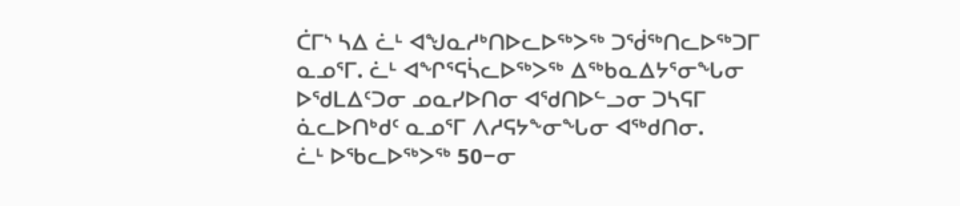ᑖᒥᔅ ᓴᐃ ᓛᒻ ᐊᖑᓇᓱᒃᑎᐅᓚᐅᖅᐳᖅ ᑐᖂᖅᑎᓚᐅᖅᑐᒥ ᓇᓄᕐᒥ. ᓛᒻ ᐊᖏᕐᕋᓵᓚᐅᖅᐳᖅ ᐃᖅᑲᓇᐃᔭᕐᓂᖓᓂ ᐅᖁᒪᐃᑦᑐᓂ ᓄᓇᓯᐅᑎᓂ ᐊᖁᑎᐅᓪᓗᓂ ᑐᓴᕋᒥ ᓈᓚᐅᑎᒃᑯᑦ ᓇᓄᕐᒥ ᐱᓱᕋᔭᖕᓂᖓᓂ ᐊᖅᑯᑎᓂ.
ᓛᒻ ᐅᖃᓚᐅᖅᐳᖅ 50−ᓂ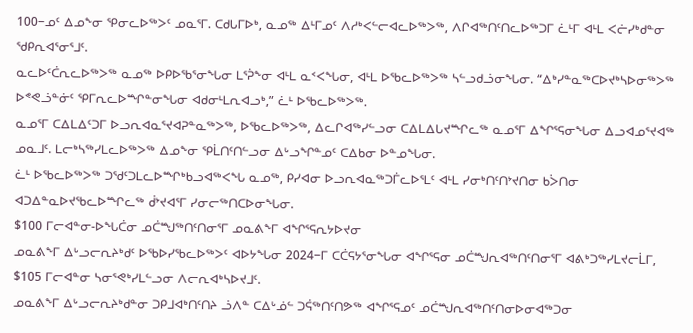100−ᓄᑦ ᐃᓄᖕᓂ ᕿᓂᓚᐅᖅᐳᑦ ᓄᓇᕐᒥ. ᑕᑯᒐᒥᐅᒃ, ᓇᓄᖅ ᐃᒻᒥᓄᑦ ᐱᓱᒃᐸᓪᓕᐊᓚᐅᖅᐳᖅ, ᐱᒋᐊᖅᑎᑦᑎᓚᐅᖅᑐᒥ ᓛᒻᒥ ᐊᒻᒪ ᐸᓖᓯᒃᑯᓐᓂ ᖁᑭᕆᐊᕐᓂᕐᒧᑦ.
ᓇᓚᐅᑦᑖᕆᓚᐅᖅᐳᖅ ᓇᓄᖅ ᐅᑭᐅᖃᕐᓂᖓᓂ ᒪᕐᕉᖕᓂ ᐊᒻᒪ ᓇᑉᐸᖓᓂ, ᐊᒻᒪ ᐅᖃᓚᐅᖅᐳᖅ ᓴᓪᓗᑯᓘᓂᖓᓂ. “ᐃᒃᓯᓐᓇᖅᑕᐅᔪᒃᓴᐅᓂᖅᐳᖅ ᐅᕝᕙᓘᓐᓃᑦ ᕿᒥᕆᓚᐅᙱᓐᓂᖓᓂ ᐊᑯᓂᒻᒪᕆᐊᓗᒃ,” ᓛᒻ ᐅᖃᓚᐅᖅᐳᖅ.
ᓇᓄᕐᒥ ᑕᐃᒪᐃᑦᑐᒥ ᐅᓗᕆᐊᓇᕐᔪᐊᕈᓐᓇᖅᐳᖅ, ᐅᖃᓚᐅᖅᐳᖅ, ᐃᓚᒋᐊᖅᓯᓪᓗᓂ ᑕᐃᒪᐃᒐᔪᙱᓚᖅ ᓇᓄᕐᒥ ᐃᖏᕐᕋᓂᖓᓂ ᐃᓗᐊᓄᕐᔪᐊᖅ ᓄᓇᒧᑦ. ᒪᓕᒃᓴᖅᓯᒪᓚᐅᖅᐳᖅ ᐃᓄᖕᓂ ᕿᒫᑎᑦᑎᓪᓗᓂ ᐃᒡᓗᖏᓐᓄᑦ ᑕᐃᑲᓂ ᐅᓐᓄᖓᓂ.
ᓛᒻ ᐅᖃᓚᐅᖅᐳᖅ ᑐᖁᑦᑐᒪᓚᐅᙱᒃᑲᓗᐊᖅᐸᖓ ᓇᓄᖅ, ᑭᓯᐊᓂ ᐅᓗᕆᐊᓇᖅᑐᒦᓚᐅᕐᒪᑦ ᐊᒻᒪ ᓯᓂᒃᑎᑦᑎᔾᔪᑎᓂ ᑲᐴᑎᓂ ᐊᑐᐃᓐᓇᐅᔪᖃᓚᐅᙱᓚᖅ ᑰᔾᔪᐊᕐᒥ ᓯᓂᓕᖅᑎᑕᐅᓂᖓᓂ.
$100 ᒥᓕᐊᓐᓂ-ᐅᖓᑖᓂ ᓄᑖᙳᖅᑎᑦᑎᓂᕐᒥ ᓄᓇᕕᖕᒥ ᐊᖏᕐᕋᕆᔭᐅᔪᓂ
ᓄᓇᕕᖕᒥ ᐃᒡᓗᓕᕆᔨᒃᑯᑦ ᐅᖃᐅᓯᖃᓚᐅᖅᐳᑦ ᐊᐅᔭᖓᓂ 2024−ᒥ ᑕᑖᕋᔭᕐᓂᖓᓂ ᐊᖏᕐᕋᓂ ᓄᑖᙳᕆᐊᖅᑎᑦᑎᓂᕐᒥ ᐊᕕᒃᑐᖅᓯᒪᔪᓕᒫᒥ, $105 ᒥᓕᐊᓐᓂ ᓴᓂᕐᕙᒃᓯᒪᓪᓗᓂ ᐱᓕᕆᐊᒃᓴᐅᔪᒧᑦ.
ᓄᓇᕕᖕᒥ ᐃᒡᓗᓕᕆᔨᒃᑯᓐᓂ ᑐᑭᒧᐊᒃᑎᑦᑎᔨ ᓘᐱᓐ ᑕᐃᒡᓅᓪ ᑐᕌᖅᑎᑦᑎᕗᖅ ᐊᖏᕐᕋᓄᑦ ᓄᑖᙳᕆᐊᖅᑎᑦᑎᓂᐅᓂᐊᖅᑐᓂ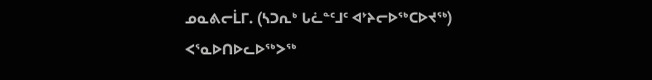ᓄᓇᕕᓕᒫᒥ. (ᓴᑐᕆᒃ ᒐᓛᓐᑦᒧᑦ ᐊᔾᔨᓕᐅᖅᑕᐅᔪᖅ)
ᐸᕐᓇᐅᑎᐅᓚᐅᖅᐳᖅ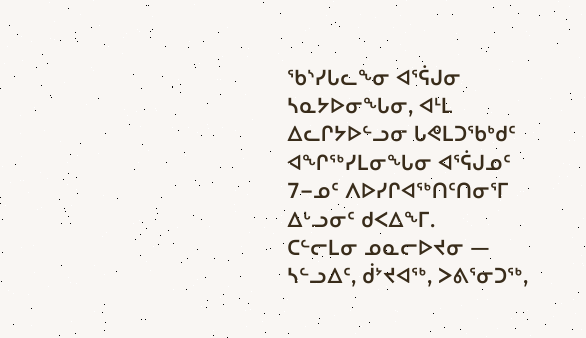ᖃᔅᓯᒐᓚᖕᓂ ᐊᕐᕌᒍᓂ ᓴᓇᔭᐅᓂᖓᓂ, ᐊᒻᒪ ᐃᓚᒋᔭᐅᓪᓗᓂ ᒐᕙᒪᑐᖃᒃᑯᑦ ᐊᖏᖅᓯᒪᓂᖓᓂ ᐊᕐᕌᒍᓄᑦ 7−ᓄᑦ ᐱᐅᓯᒋᐊᖅᑎᑦᑎᓂᕐᒥ ᐃᒡᓗᓂᑦ ᑯᐸᐃᖕᒥ.
ᑕᓪᓕᒪᓂ ᓄᓇᓕᐅᔪᓂ — ᓴᓪᓗᐃᑦ, ᑰᔾᔪᐊᖅ, ᐳᕕᕐᓂᑐᖅ,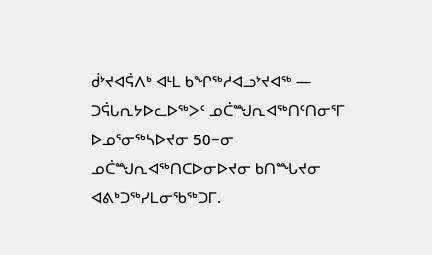ᑰᔾᔪᐊᕌᐱᒃ ᐊᒻᒪ ᑲᖏᖅᓱᐊᓗᔾᔪᐊᖅ — ᑐᕌᒐᕆᔭᐅᓚᐅᖅᐳᑦ ᓄᑖᙳᕆᐊᖅᑎᑦᑎᓂᕐᒥ ᐅᓄᕐᓂᖅᓴᐅᔪᓂ 50−ᓂ ᓄᑖᙳᕆᐊᖅᑎᑕᐅᓂᐅᔪᓂ ᑲᑎᙵᔪᓂ ᐊᕕᒃᑐᖅᓯᒪᓂᖃᖅᑐᒥ.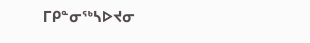ᒥᑭᓐᓂᖅᓴᐅᔪᓂ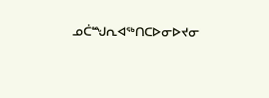ᓄᑖᙳᕆᐊᖅᑎᑕᐅᓂᐅᔪᓂ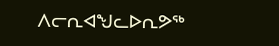ᐱᓕᕆᐊᖑᓚᐅᕆᕗᖅ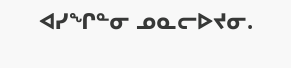ᐊᓯᖏᓐᓂ ᓄᓇᓕᐅᔪᓂ.